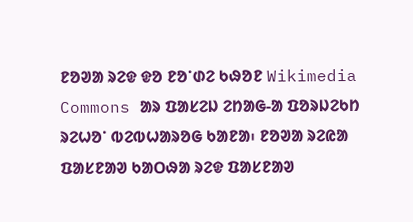ᱱᱚᱣᱟ ᱨᱮᱫ ᱫᱚ ᱱᱚᱸᱰᱮ ᱠᱷᱚᱱ Wikimedia Commons ᱟᱨ ᱯᱟᱥᱮᱡ ᱮᱴᱟᱜ-ᱟ ᱯᱚᱨᱡᱮᱠᱴ ᱨᱮᱦᱚᱸ ᱵᱮᱵᱦᱟᱨᱚᱜ ᱠᱟᱱᱟ᱾ ᱱᱚᱣᱟ ᱨᱮᱭᱟ ᱯᱟᱥᱱᱟᱣ ᱠᱟᱛᱷᱟ ᱨᱮᱫ ᱯᱟᱥᱱᱟᱣ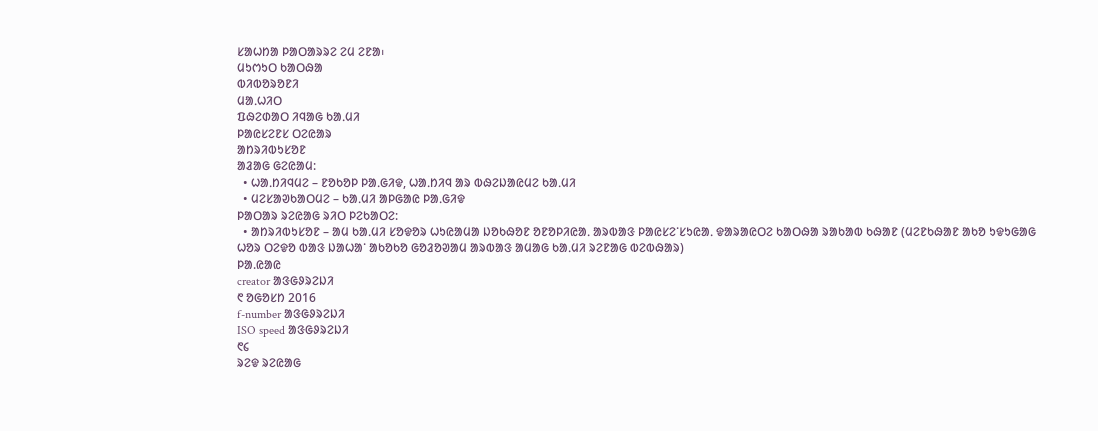ᱥᱟᱦᱴᱟ ᱞᱟᱛᱟᱨᱨᱮ ᱮᱢ ᱮᱱᱟ᱾
ᱢᱩᱬᱩᱛ ᱠᱟᱛᱷᱟ
ᱵᱤᱵᱚᱨᱚᱱᱤ
ᱢᱟᱹᱦᱤᱛ
ᱯᱷᱮᱰᱟᱛ ᱤᱧᱟᱜ ᱠᱟᱹᱢᱤ
ᱞᱟᱭᱥᱮᱱᱥ ᱛᱮᱭᱟᱨ
ᱟᱴᱨᱤᱵᱩᱥᱚᱱ
ᱟᱲᱟᱜ ᱜᱮᱭᱟᱢ:
  • ᱦᱟᱹᱴᱤᱧᱢᱮ – ᱱᱚᱠᱚᱞ ᱞᱟᱹᱜᱤᱫ, ᱦᱟᱹᱴᱤᱧ ᱟᱨ ᱵᱷᱮᱡᱟᱭᱢᱮ ᱠᱟᱹᱢᱤ
  • ᱢᱮᱥᱟᱣᱠᱟᱛᱢᱮ – ᱠᱟᱹᱢᱤ ᱟᱞᱜᱟᱭ ᱞᱟᱹᱜᱤᱫ
ᱞᱟᱛᱟᱨ ᱨᱮᱭᱟᱜ ᱨᱤᱛ ᱞᱮᱠᱟᱛᱮ:
  • ᱟᱴᱨᱤᱵᱩᱥᱚᱱ – ᱟᱢ ᱠᱟᱹᱢᱤ ᱥᱚᱫᱚᱨ ᱦᱩᱭᱟᱢᱟ ᱡᱚᱠᱷᱚᱱ ᱚᱱᱚᱞᱤᱭᱟᱹ ᱟᱨᱵᱟᱝ ᱞᱟᱭᱥᱮᱸᱥᱩᱭᱟᱹ ᱫᱟᱨᱟᱭᱛᱮ ᱠᱟᱛᱷᱟ ᱨᱟᱠᱟᱵ ᱠᱷᱟᱱ (ᱢᱮᱱᱠᱷᱟᱱ ᱟᱠᱚ ᱩᱫᱩᱜᱟᱜ ᱦᱚᱨ ᱛᱮᱫᱚ ᱵᱟᱝ ᱡᱟᱦᱟᱸ ᱟᱠᱚᱠᱚ ᱜᱚᱲᱚᱣᱟᱢ ᱟᱨᱵᱟᱝ ᱟᱢᱟᱜ ᱠᱟᱹᱢᱤ ᱨᱮᱱᱟᱜ ᱵᱮᱵᱷᱟᱨ)
ᱞᱟ.ᱭᱟᱭ
creator ᱟᱝᱜᱽᱨᱮᱡᱤ
᱖ ᱚᱜᱚᱥᱴ 2016
f-number ᱟᱝᱜᱽᱨᱮᱡᱤ
ISO speed ᱟᱝᱜᱽᱨᱮᱡᱤ
᱖᱔
ᱨᱮᱫ ᱨᱮᱭᱟᱜ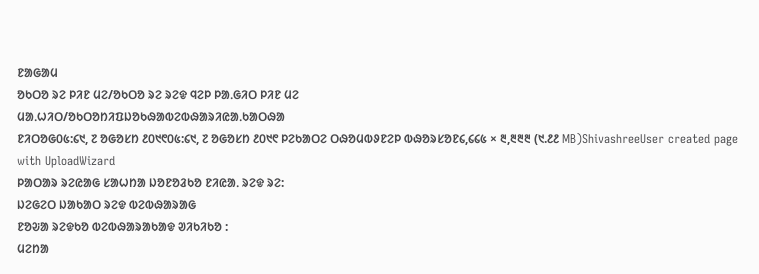ᱱᱟᱜᱟᱢ
ᱚᱠᱛᱚ ᱨᱮ ᱞᱤᱱ ᱢᱮ/ᱚᱠᱛᱚ ᱨᱮ ᱨᱮᱫ ᱧᱮᱞ ᱞᱟᱹᱜᱤᱛ ᱞᱤᱱ ᱢᱮ
ᱢᱟᱹᱦᱤᱛ/ᱚᱠᱛᱚᱴᱤᱯᱡᱚᱠᱷᱟᱵᱮᱵᱷᱟᱨᱤᱭᱟᱹᱠᱟᱛᱷᱟ
ᱱᱤᱛᱚᱜ᱐᱕:᱔᱑, ᱗ ᱚᱜᱚᱥᱴ ᱒᱐᱑᱖᱐᱕:᱔᱑, ᱗ ᱚᱜᱚᱥᱴ ᱒᱐᱑᱖ ᱞᱮᱠᱟᱛᱮ ᱛᱷᱚᱢᱵᱽᱱᱮᱞ ᱵᱷᱚᱨᱥᱚᱱ᱔,᱔᱔᱕ × ᱓,᱓᱓᱓ (᱑.᱒᱒ MB)ShivashreeUser created page with UploadWizard
ᱞᱟᱛᱟᱨ ᱨᱮᱭᱟᱜ ᱥᱟᱦᱴᱟ ᱡᱚᱱᱚᱲᱠᱚ ᱱᱤᱭᱟᱹ ᱨᱮᱫ ᱨᱮ:
ᱡᱮᱜᱮᱛ ᱡᱟᱠᱟᱛ ᱨᱮᱫ ᱵᱮᱵᱷᱟᱨᱟᱜ
ᱱᱚᱶᱟ ᱨᱮᱫᱠᱚ ᱵᱮᱵᱷᱟᱨᱟᱠᱟᱫ ᱣᱤᱠᱤᱠᱚ :
ᱢᱮᱴᱟ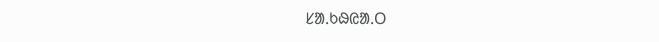ᱥᱟᱹᱠᱷᱭᱟᱹᱛ